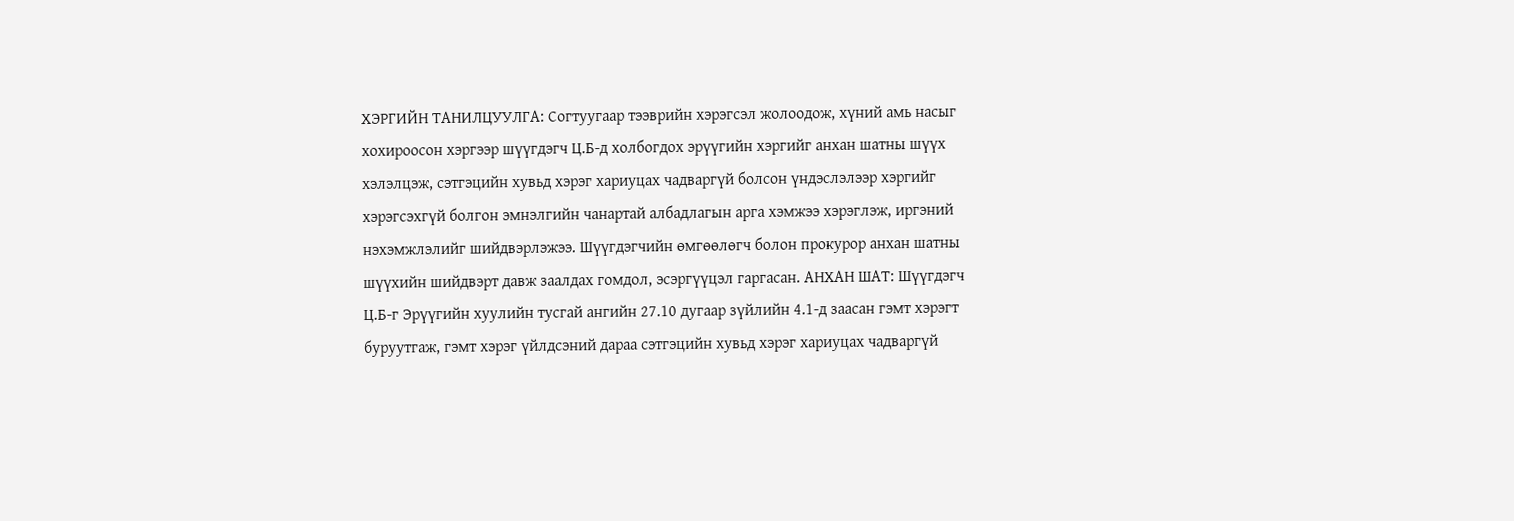ХЭРГИЙН ТАНИЛЦУУЛГА: Согтуугаар тээврийн хэрэгсэл жолоодож, хүний амь насыг хохироосон хэргээр шүүгдэгч Ц.Б-д холбогдох эрүүгийн хэргийг анхан шатны шүүх хэлэлцэж, сэтгэцийн хувьд хэрэг хариуцах чадваргүй болсон үндэслэлээр хэргийг хэрэгсэхгүй болгон эмнэлгийн чанартай албадлагын арга хэмжээ хэрэглэж, иргэний нэхэмжлэлийг шийдвэрлэжээ. Шүүгдэгчийн өмгөөлөгч болон прокурор анхан шатны шүүхийн шийдвэрт давж заалдах гомдол, эсэргүүцэл гаргасан. АНХАН ШАТ: Шүүгдэгч Ц.Б-г Эрүүгийн хуулийн тусгай ангийн 27.10 дугаар зүйлийн 4.1-д заасан гэмт хэрэгт буруутгаж, гэмт хэрэг үйлдсэний дараа сэтгэцийн хувьд хэрэг хариуцах чадваргүй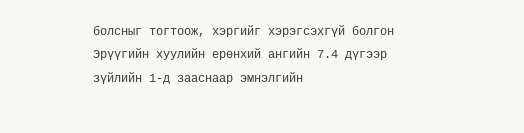болсныг тогтоож, хэргийг хэрэгсэхгүй болгон Эрүүгийн хуулийн ерөнхий ангийн 7.4 дүгээр зүйлийн 1-д зааснаар эмнэлгийн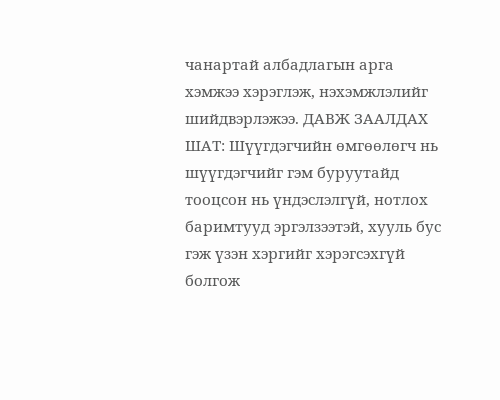чанартай албадлагын арга хэмжээ хэрэглэж, нэхэмжлэлийг шийдвэрлэжээ. ДАВЖ ЗААЛДАХ ШАТ: Шүүгдэгчийн өмгөөлөгч нь шүүгдэгчийг гэм буруутайд тооцсон нь үндэслэлгүй, нотлох баримтууд эргэлзээтэй, хууль бус гэж үзэн хэргийг хэрэгсэхгүй болгож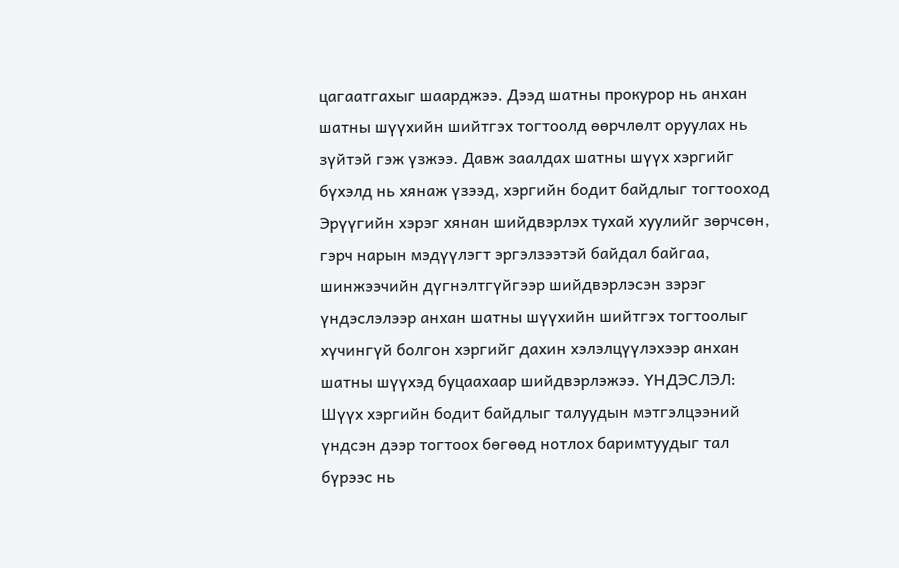цагаатгахыг шаарджээ. Дээд шатны прокурор нь анхан шатны шүүхийн шийтгэх тогтоолд өөрчлөлт оруулах нь зүйтэй гэж үзжээ. Давж заалдах шатны шүүх хэргийг бүхэлд нь хянаж үзээд, хэргийн бодит байдлыг тогтооход Эрүүгийн хэрэг хянан шийдвэрлэх тухай хуулийг зөрчсөн, гэрч нарын мэдүүлэгт эргэлзээтэй байдал байгаа, шинжээчийн дүгнэлтгүйгээр шийдвэрлэсэн зэрэг үндэслэлээр анхан шатны шүүхийн шийтгэх тогтоолыг хүчингүй болгон хэргийг дахин хэлэлцүүлэхээр анхан шатны шүүхэд буцаахаар шийдвэрлэжээ. ҮНДЭСЛЭЛ: Шүүх хэргийн бодит байдлыг талуудын мэтгэлцээний үндсэн дээр тогтоох бөгөөд нотлох баримтуудыг тал бүрээс нь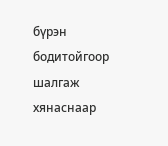бүрэн бодитойгоор шалгаж хянаснаар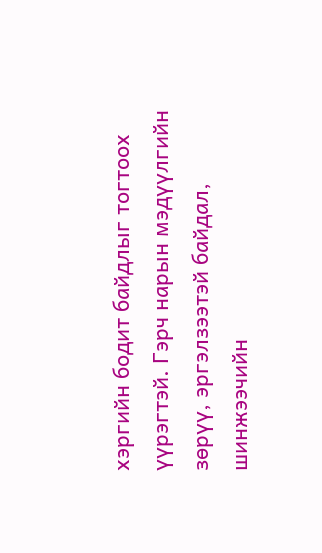хэргийн бодит байдлыг тогтоох үүрэгтэй. Гэрч нарын мэдүүлгийн зөрүү, эргэлзээтэй байдал, шинжээчийн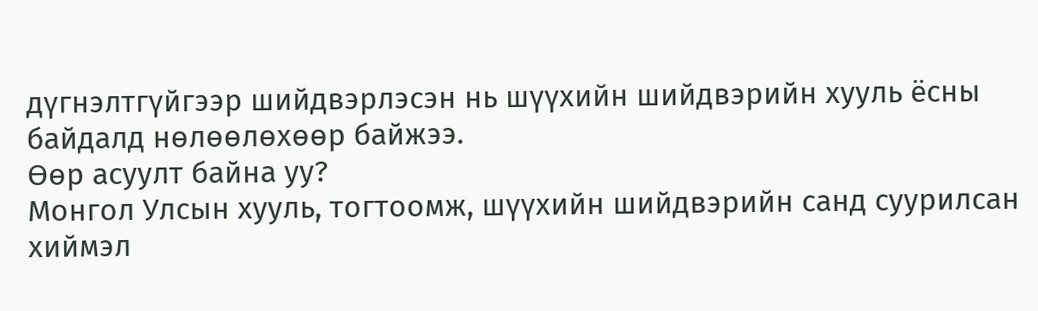дүгнэлтгүйгээр шийдвэрлэсэн нь шүүхийн шийдвэрийн хууль ёсны байдалд нөлөөлөхөөр байжээ.
Өөр асуулт байна уу?
Монгол Улсын хууль, тогтоомж, шүүхийн шийдвэрийн санд суурилсан хиймэл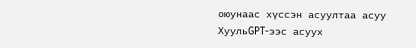оюунаас хүссэн асуултаа асуу
ХуульGPT-ээс асуух